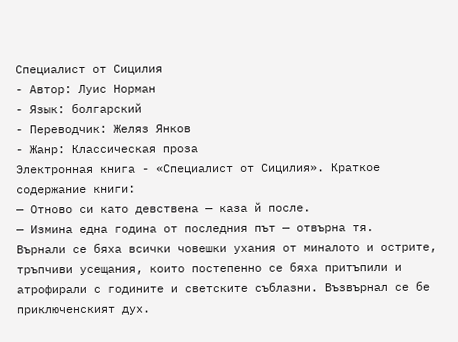Специалист от Сицилия
- Автор: Луис Норман
- Язык: болгарский
- Переводчик: Желяз Янков
- Жанр: Классическая проза
Электронная книга - «Специалист от Сицилия». Краткое содержание книги:
— Отново си като девствена — каза й после.
— Измина една година от последния път — отвърна тя.
Върнали се бяха всички човешки ухания от миналото и острите, тръпчиви усещания, които постепенно се бяха притъпили и атрофирали с годините и светските съблазни. Възвърнал се бе приключенският дух.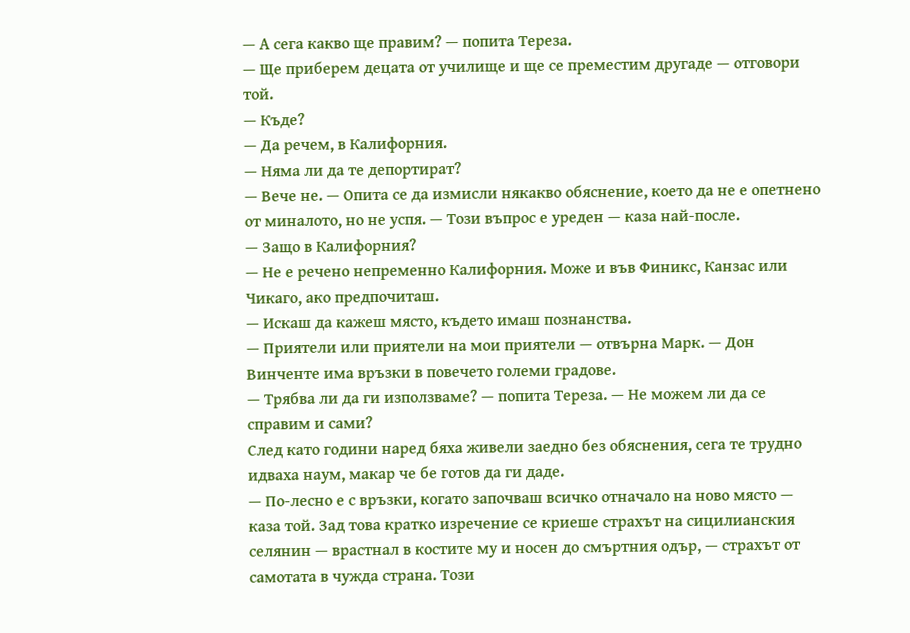— А сега какво ще правим? — попита Тереза.
— Ще приберем децата от училище и ще се преместим другаде — отговори той.
— Къде?
— Да речем, в Калифорния.
— Няма ли да те депортират?
— Вече не. — Опита се да измисли някакво обяснение, което да не е опетнено от миналото, но не успя. — Този въпрос е уреден — каза най-после.
— Защо в Калифорния?
— Не е речено непременно Калифорния. Може и във Финикс, Канзас или Чикаго, ако предпочиташ.
— Искаш да кажеш място, където имаш познанства.
— Приятели или приятели на мои приятели — отвърна Марк. — Дон Винченте има връзки в повечето големи градове.
— Трябва ли да ги използваме? — попита Тереза. — Не можем ли да се справим и сами?
След като години наред бяха живели заедно без обяснения, сега те трудно идваха наум, макар че бе готов да ги даде.
— По-лесно е с връзки, когато започваш всичко отначало на ново място — каза той. Зад това кратко изречение се криеше страхът на сицилианския селянин — врастнал в костите му и носен до смъртния одър, — страхът от самотата в чужда страна. Този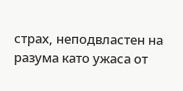страх, неподвластен на разума като ужаса от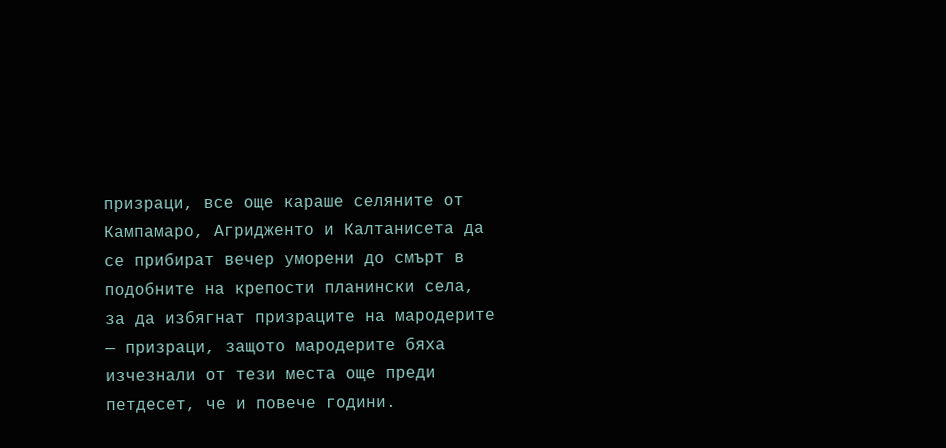призраци, все още караше селяните от Кампамаро, Агридженто и Калтанисета да се прибират вечер уморени до смърт в подобните на крепости планински села, за да избягнат призраците на мародерите — призраци, защото мародерите бяха изчезнали от тези места още преди петдесет, че и повече години.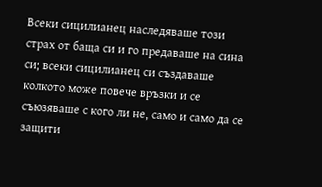Всеки сицилианец наследяваше този страх от баща си и го предаваше на сина си; всеки сицилианец си създаваше колкото може повече връзки и се съюзяваше с кого ли не, само и само да се защити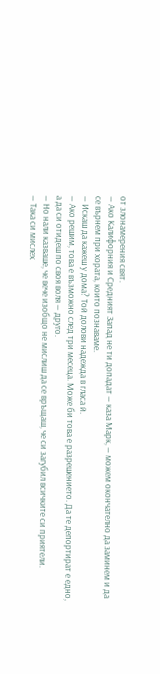от злонамерения свят.
— Ако Калифорния и Средният Запад не ти допадат — каза Марк, — можем окончателно да заминем и да се върнем при хората, които познаваме.
— Искаш да кажеш у дома? Той долови надежда в гласа й.
— Ако решим, това е възможно след три месеца. Може би това е разрешението. Да те депортират е едно, а да си отидеш по своя воля — друго.
— Но нали казваше, че вече изобщо не мислиш да се връщаш, че си загубил всичките си приятели.
— Така си мислех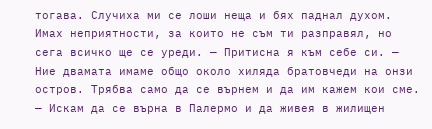тогава. Случиха ми се лоши неща и бях паднал духом. Имах неприятности, за които не съм ти разправял, но сега всичко ще се уреди. — Притисна я към себе си. — Ние двамата имаме общо около хиляда братовчеди на онзи остров. Трябва само да се върнем и да им кажем кои сме.
— Искам да се върна в Палермо и да живея в жилищен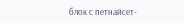блок с петнайсет-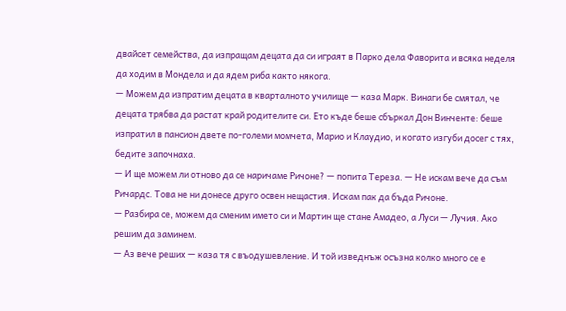двайсет семейства, да изпращам децата да си играят в Парко дела Фаворита и всяка неделя да ходим в Мондела и да ядем риба както някога.
— Можем да изпратим децата в кварталното училище — каза Марк. Винаги бе смятал, че децата трябва да растат край родителите си. Ето къде беше сбъркал Дон Винченте: беше изпратил в пансион двете по-големи момчета, Марио и Клаудио, и когато изгуби досег с тях, бедите започнаха.
— И ще можем ли отново да се наричаме Ричоне? — попита Тереза. — Не искам вече да съм Ричардс. Това не ни донесе друго освен нещастия. Искам пак да бъда Ричоне.
— Разбира се, можем да сменим името си и Мартин ще стане Амадео, а Луси — Лучия. Ако решим да заминем.
— Аз вече реших — каза тя с въодушевление. И той изведнъж осъзна колко много се е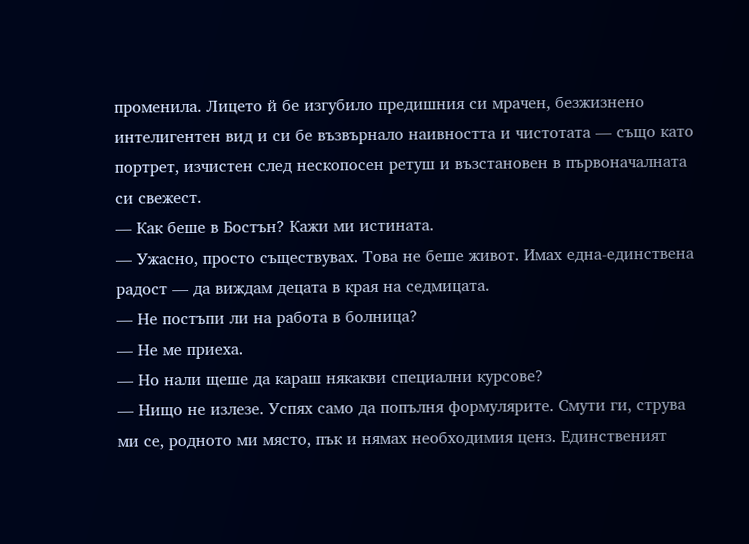променила. Лицето й бе изгубило предишния си мрачен, безжизнено интелигентен вид и си бе възвърнало наивността и чистотата — също като портрет, изчистен след нескопосен ретуш и възстановен в първоначалната си свежест.
— Как беше в Бостън? Кажи ми истината.
— Ужасно, просто съществувах. Това не беше живот. Имах една-единствена радост — да виждам децата в края на седмицата.
— Не постъпи ли на работа в болница?
— Не ме приеха.
— Но нали щеше да караш някакви специални курсове?
— Нищо не излезе. Успях само да попълня формулярите. Смути ги, струва ми се, родното ми място, пък и нямах необходимия ценз. Единственият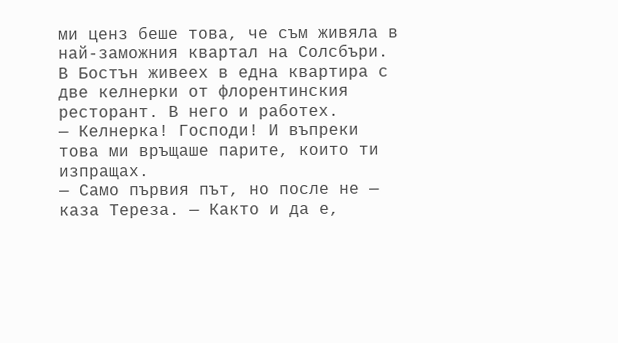ми ценз беше това, че съм живяла в най-заможния квартал на Солсбъри. В Бостън живеех в една квартира с две келнерки от флорентинския ресторант. В него и работех.
— Келнерка! Господи! И въпреки това ми връщаше парите, които ти изпращах.
— Само първия път, но после не — каза Тереза. — Както и да е,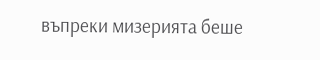въпреки мизерията беше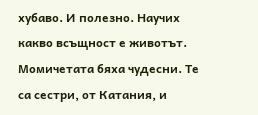хубаво. И полезно. Научих какво всъщност е животът. Момичетата бяха чудесни. Те са сестри, от Катания, и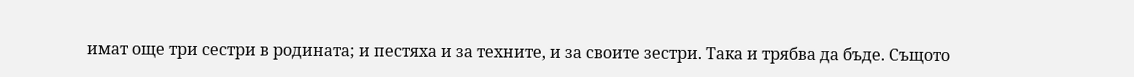имат още три сестри в родината; и пестяха и за техните, и за своите зестри. Така и трябва да бъде. Същото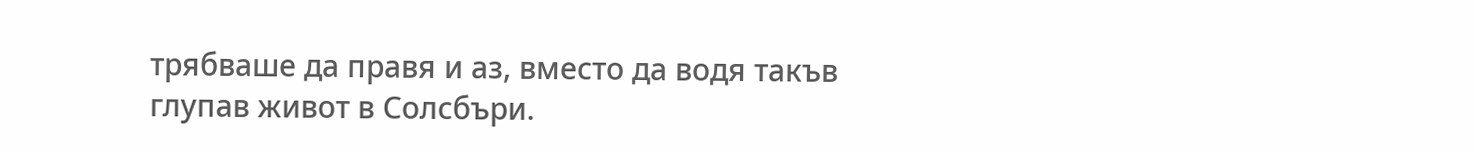трябваше да правя и аз, вместо да водя такъв глупав живот в Солсбъри.